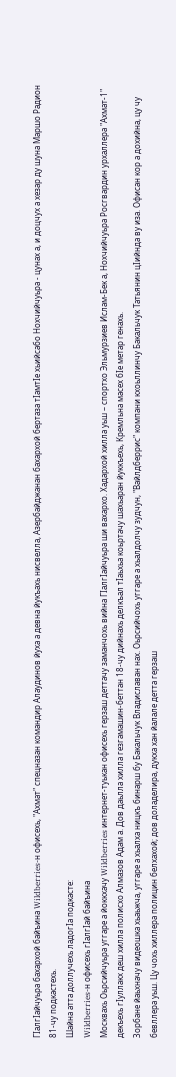ГIалгIайчуьра бахархой байъина Wildberries-н офисехь, "Ахмат" спецназан командир Алаудинов йуха а девна йукъахь нисвелла, Азербайджанан бахархой бертаза тIамтIе хьийсабо Нохчийчуьра - цунах а, и доцчух а хезар ду шуна Маршо Радион 81-чу подкастехь.
Шайна атта доллучехь ладогIа подкасте:
Wildberries-н офисехь гIалгIай байъина
Москвахь Оьрсийчуьра уггаре а йоккхачу Wildberries интернет-туькан офисехь герзаш деттачу заманчохь вийна ГӀалгӀайчуьра ши вахархо. Хадархой хилла уьш – спортхо Эльмурзиев Ислам-Бек а, Нохчийчуьра Росгвардин урхаллера "Ахмат-1" декъехь гӀуллакх деш хилла полисхо Алмазов Адам а. Дов даьлла хилла гезгамашин-беттан 18-чу дийнахь делкъал тӀаьхьа коьртачу шахьаран йуккъехь, Кремльна масех бӀе метар генахь.
Зорбане йаьхначу видеошка хьаьжча, уггаре а хьалха ницкъ бинарш бу Бакальчук Владиславан нах. Оьрсийчохь уггаре а хьалдолчу зудчун, "Вайлдберрис" компани кхоьллинчу Бакальчук Татьянин цIийнда ву иза. Офисан кор а дохийна, цу чу бевллера уьш. Цу чохь хиллера полицин белхахой; дов доладелира, дукха хан йалале детта герзаш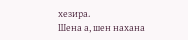хезира.
Шена а, шен нахана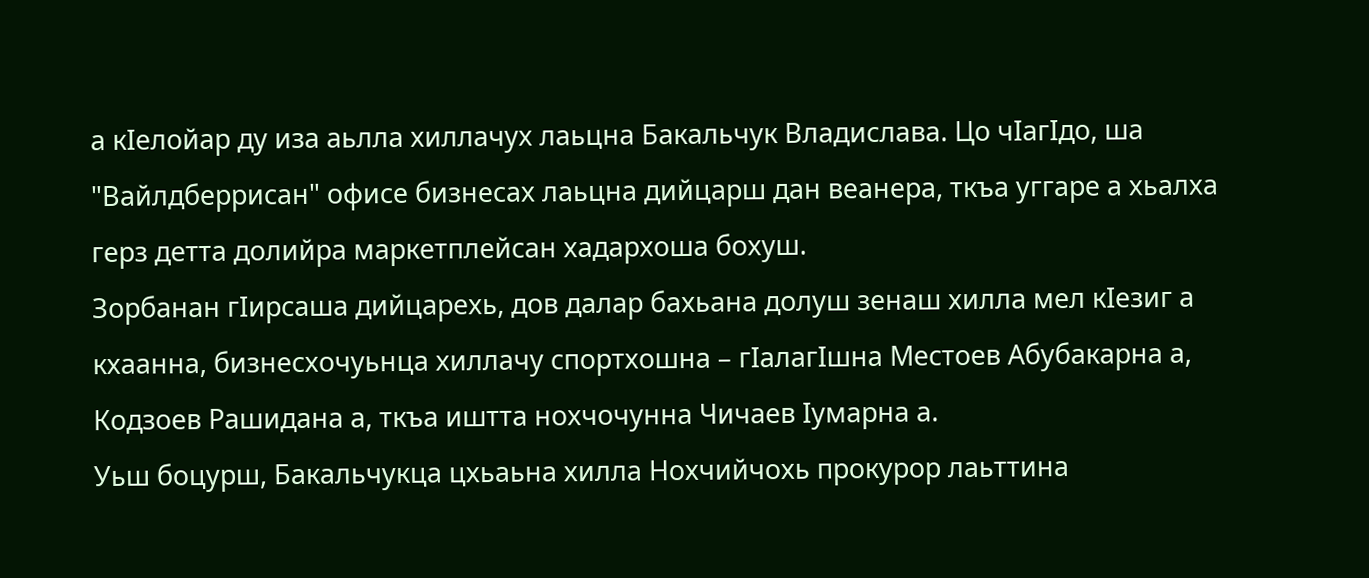а кIелойар ду иза аьлла хиллачух лаьцна Бакальчук Владислава. Цо чӀагӀдо, ша "Вайлдберрисан" офисе бизнесах лаьцна дийцарш дан веанера, ткъа уггаре а хьалха герз детта долийра маркетплейсан хадархоша бохуш.
Зорбанан гӀирсаша дийцарехь, дов далар бахьана долуш зенаш хилла мел кIезиг а кхаанна, бизнесхочуьнца хиллачу спортхошна – гIалагIшна Местоев Абубакарна а, Кодзоев Рашидана а, ткъа иштта нохчочунна Чичаев Ӏумарна а.
Уьш боцурш, Бакальчукца цхьаьна хилла Нохчийчохь прокурор лаьттина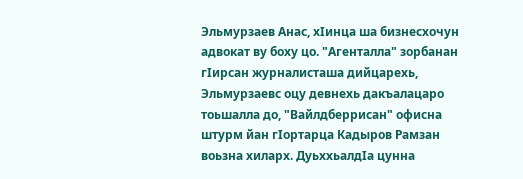Эльмурзаев Анас, хӀинца ша бизнесхочун адвокат ву боху цо. "Агенталла" зорбанан гIирсан журналисташа дийцарехь, Эльмурзаевс оцу девнехь дакъалацаро тоьшалла до, "Вайлдберрисан" офисна штурм йан гӀортарца Кадыров Рамзан воьзна хиларх. ДуьххьалдIа цунна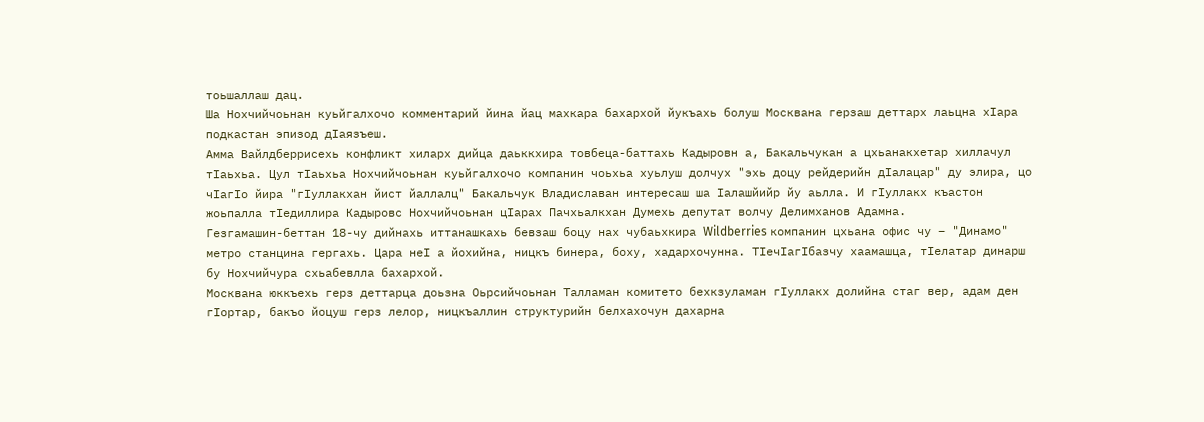тоьшаллаш дац.
Ша Нохчийчоьнан куьйгалхочо комментарий йина йац махкара бахархой йукъахь болуш Москвана герзаш деттарх лаьцна хӀара подкастан эпизод дӀаязъеш.
Амма Вайлдберрисехь конфликт хиларх дийца даьккхира товбеца-баттахь Кадыровн а, Бакальчукан а цхьанакхетар хиллачул тIаьхьа. Цул тӀаьхьа Нохчийчоьнан куьйгалхочо компанин чоьхьа хуьлуш долчух "эхь доцу рейдерийн дӀалацар" ду элира, цо чIагIо йира "гIуллакхан йист йаллалц" Бакальчук Владиславан интересаш ша Iалашйийр йу аьлла. И гӀуллакх къастон жоьпалла тIедиллира Кадыровс Нохчийчоьнан цIарах Пачхьалкхан Думехь депутат волчу Делимханов Адамна.
Гезгамашин-беттан 18-чу дийнахь иттанашкахь бевзаш боцу нах чубаьхкира Wildberries компанин цхьана офис чу – "Динамо" метро станцина гергахь. Цара неӀ а йохийна, ницкъ бинера, боху, хадархочунна. ТӀечӀагӀбазчу хаамашца, тӀелатар динарш бу Нохчийчура схьабевлла бахархой.
Москвана юккъехь герз деттарца доьзна Оьрсийчоьнан Талламан комитето бехкзуламан гӀуллакх долийна стаг вер, адам ден гӀортар, бакъо йоцуш герз лелор, ницкъаллин структурийн белхахочун дахарна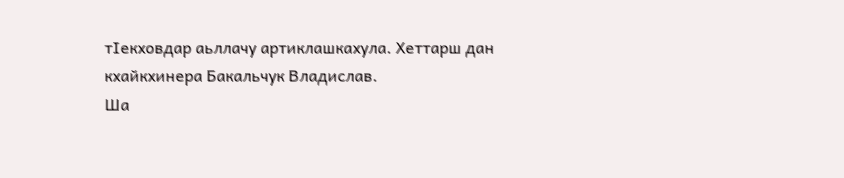тӀекховдар аьллачу артиклашкахула. Хеттарш дан кхайкхинера Бакальчук Владислав.
Ша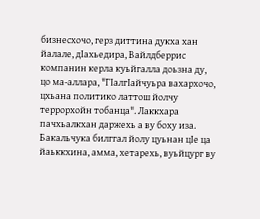бизнесхочо, герз диттина дукха хан йалале, дӀахьедира, Вайлдберрис компанин керла куьйгалла доьзна ду, цо ма-аллара, "ГIалгIайчуьра вахархочо, цхьана политико латтош йолчу террорхойн тобанца". Лаккхара пачхьалкхан даржехь а ву боху иза. Бакальчука билггал йолу цуьнан цӀе ца йаьккхина, амма, хетарехь, вуьйцург ву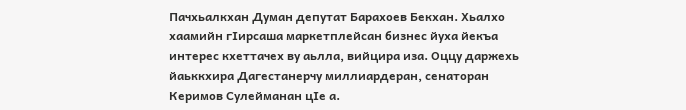Пачхьалкхан Думан депутат Барахоев Бекхан. Хьалхо хаамийн гӀирсаша маркетплейсан бизнес йуха йекъа интерес кхеттачех ву аьлла, вийцира иза. Оццу даржехь йаьккхира Дагестанерчу миллиардеран, сенаторан Керимов Сулейманан цӀе а.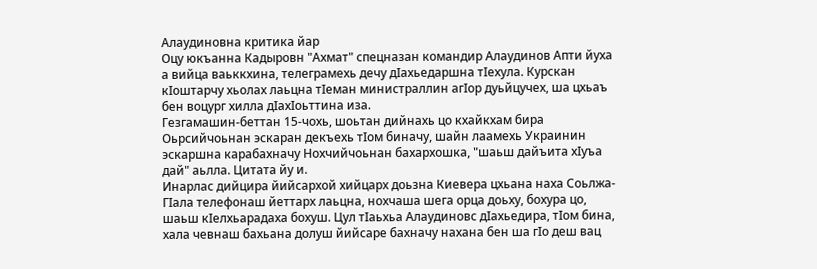Алаудиновна критика йар
Оцу юкъанна Кадыровн "Ахмат" спецназан командир Алаудинов Апти йуха а вийца ваьккхина, телеграмехь дечу дIахьедаршна тIехула. Курскан кIоштарчу хьолах лаьцна тIеман министраллин агIор дуьйцучех, ша цхьаъ бен воцург хилла дIахIоьттина иза.
Гезгамашин-беттан 15-чохь, шоьтан дийнахь цо кхайкхам бира Оьрсийчоьнан эскаран декъехь тӀом биначу, шайн лаамехь Украинин эскаршна карабахначу Нохчийчоьнан бахархошка, "шаьш дайъита хIуъа дай" аьлла. Цитата йу и.
Инарлас дийцира йийсархой хийцарх доьзна Киевера цхьана наха Соьлжа-ГӀала телефонаш йеттарх лаьцна, нохчаша шега орца доьху, бохура цо, шаьш кIелхьарадаха бохуш. Цул тӀаьхьа Алаудиновс дӀахьедира, тӀом бина, хала чевнаш бахьана долуш йийсаре бахначу нахана бен ша гӀо деш вац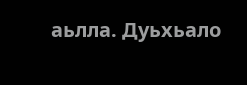аьлла. Дуьхьало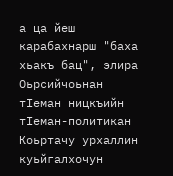а ца йеш карабахнарш "баха хьакъ бац", элира Оьрсийчоьнан тӀеман ницкъийн тӀеман-политикан Коьртачу урхаллин куьйгалхочун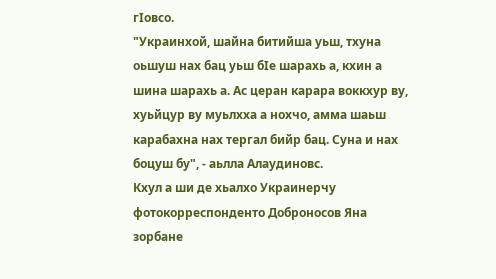гӀовсо.
"Украинхой, шайна битийша уьш, тхуна оьшуш нах бац уьш бIе шарахь а, кхин а шина шарахь а. Ас церан карара воккхур ву, хуьйцур ву муьлхха а нохчо, амма шаьш карабахна нах тергал бийр бац. Суна и нах боцуш бу", - аьлла Алаудиновс.
Кхул а ши де хьалхо Украинерчу фотокорреспонденто Доброносов Яна зорбане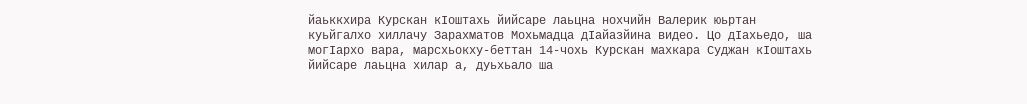йаьккхира Курскан кӀоштахь йийсаре лаьцна нохчийн Валерик юьртан куьйгалхо хиллачу Зарахматов Мохьмадца дIайазйина видео. Цо дӀахьедо, ша могIархо вара, марсхьокху-беттан 14-чохь Курскан махкара Суджан кӀоштахь йийсаре лаьцна хилар а, дуьхьало ша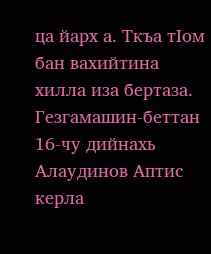ца йарх а. Ткъа тIом бан вахийтина хилла иза бертаза.
Гезгамашин-беттан 16-чу дийнахь Алаудинов Аптис керла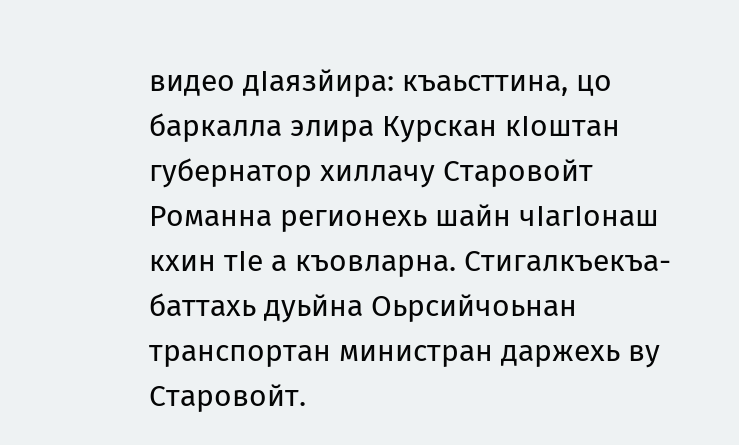видео дӀаязйира: къаьсттина, цо баркалла элира Курскан кIоштан губернатор хиллачу Старовойт Романна регионехь шайн чIагIонаш кхин тIе а къовларна. Стигалкъекъа-баттахь дуьйна Оьрсийчоьнан транспортан министран даржехь ву Старовойт.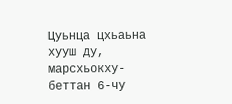Цуьнца цхьаьна хууш ду, марсхьокху-беттан 6-чу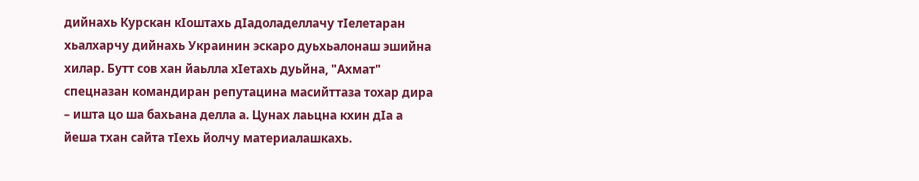дийнахь Курскан кӀоштахь дӀадоладеллачу тӀелетаран хьалхарчу дийнахь Украинин эскаро дуьхьалонаш эшийна хилар. Бутт сов хан йаьлла хӀетахь дуьйна, "Ахмат" спецназан командиран репутацина масийттаза тохар дира – ишта цо ша бахьана делла а. Цунах лаьцна кхин дӀа а йеша тхан сайта тӀехь йолчу материалашкахь.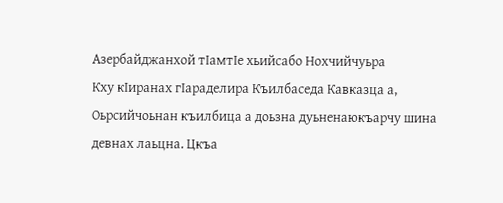Азербайджанхой тIамтIе хьийсабо Нохчийчуьра
Кху кӀиранах гӀараделира Къилбаседа Кавказца а, Оьрсийчоьнан къилбица а доьзна дуьненаюкъарчу шина девнах лаьцна. Цкъа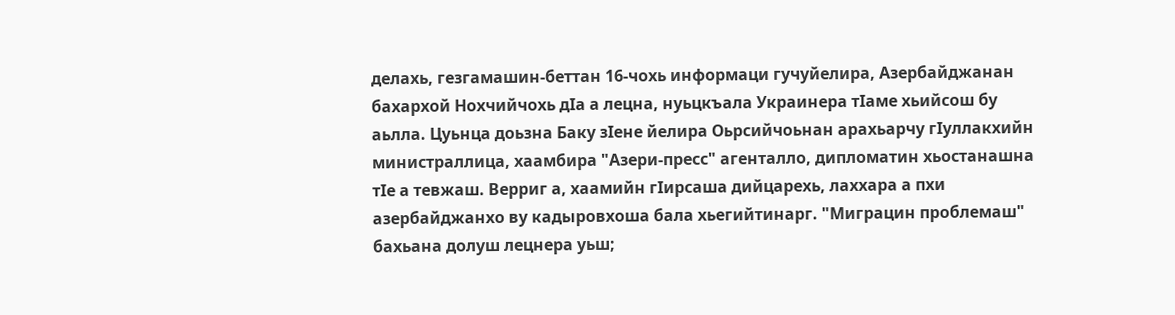делахь, гезгамашин-беттан 16-чохь информаци гучуйелира, Азербайджанан бахархой Нохчийчохь дӀа а лецна, нуьцкъала Украинера тӀаме хьийсош бу аьлла. Цуьнца доьзна Баку зӀене йелира Оьрсийчоьнан арахьарчу гӀуллакхийн министраллица, хаамбира "Азери-пресс" агенталло, дипломатин хьостанашна тӀе а тевжаш. Верриг а, хаамийн гӀирсаша дийцарехь, лаххара а пхи азербайджанхо ву кадыровхоша бала хьегийтинарг. "Миграцин проблемаш" бахьана долуш лецнера уьш;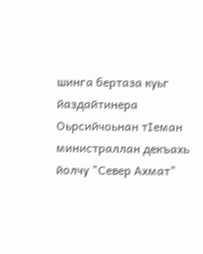шинга бертаза куьг йаздайтинера Оьрсийчоьнан тӀеман министраллан декъахь йолчу "Север Ахмат"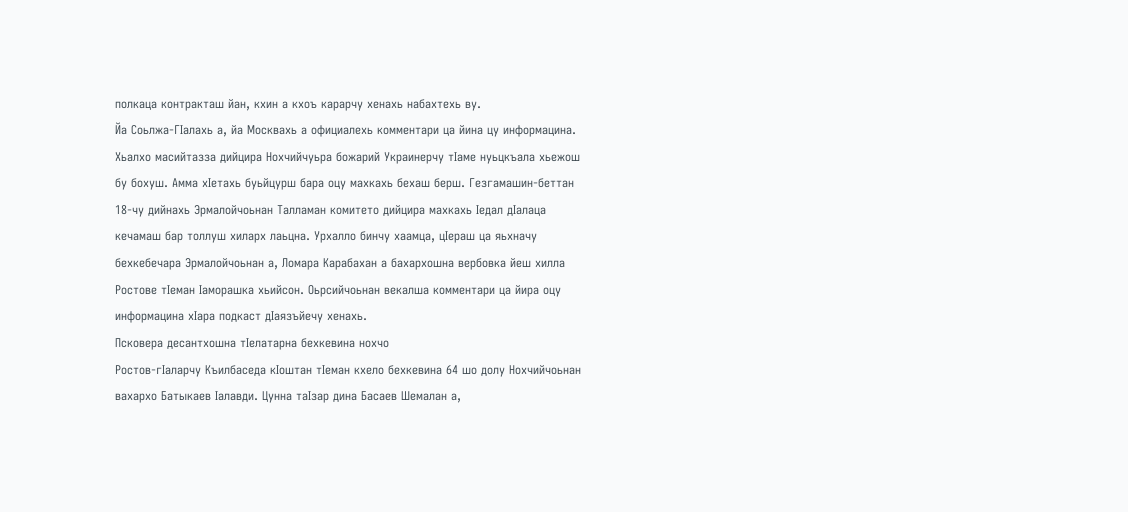полкаца контракташ йан, кхин а кхоъ карарчу хенахь набахтехь ву.
Йа Соьлжа-ГӀалахь а, йа Москвахь а официалехь комментари ца йина цу информацина. Хьалхо масийтазза дийцира Нохчийчуьра божарий Украинерчу тIаме нуьцкъала хьежош бу бохуш. Амма хIетахь буьйцурш бара оцу махкахь бехаш берш. Гезгамашин-беттан 18-чу дийнахь Эрмалойчоьнан Талламан комитето дийцира махкахь Ӏедал дIалаца кечамаш бар толлуш хиларх лаьцна. Урхалло бинчу хаамца, цӀераш ца яьхначу бехкебечара Эрмалойчоьнан а, Ломара Карабахан а бахархошна вербовка йеш хилла Ростове тӀеман Ӏаморашка хьийсон. Оьрсийчоьнан векалша комментари ца йира оцу информацина хIара подкаст дӀаязъйечу хенахь.
Псковера десантхошна тIелатарна бехкевина нохчо
Ростов-гӀаларчу Къилбаседа кӀоштан тӀеман кхело бехкевина 64 шо долу Нохчийчоьнан вахархо Батыкаев Ӏалавди. Цунна таIзар дина Басаев Шемалан а,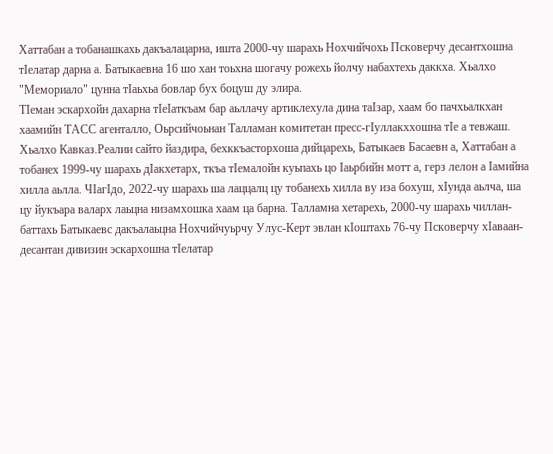Хаттабан а тобанашкахь дакъалацарна, ишта 2000-чу шарахь Нохчийчохь Псковерчу десантхошна тӀелатар дарна а. Батыкаевна 16 шо хан тоьхна шогачу рожехь йолчу набахтехь даккха. Хьалхо "Мемориало" цунна тӀаьхьа бовлар бух боцуш ду элира.
ТӀеман эскархойн дахарна тӀеӀаткъам бар аьллачу артиклехула дина таӀзар, хаам бо пачхьалкхан хаамийн ТАСС агенталло, Оьрсийчоьнан Талламан комитетан пресс-гӀуллакххошна тӀе а тевжаш.
Хьалхо Кавказ.Реалии сайто йаздира, бехккъасторхоша дийцарехь, Батыкаев Басаевн а, Хаттабан а тобанех 1999-чу шарахь дӀакхетарх, ткъа тӀемалойн куьпахь цо Ӏаьрбийн мотт а, герз лелон а Ӏамийна хилла аьлла. ЧIагIдо, 2022-чу шарахь ша лаццалц цу тобанехь хилла ву иза бохуш, хIунда аьлча, ша цу йукъара валарх лаьцна низамхошка хаам ца барна. Талламна хетарехь, 2000-чу шарахь чиллан-баттахь Батыкаевс дакъалаьцна Нохчийчуьрчу Улус-Керт эвлан кӀоштахь 76-чу Псковерчу хӀаваан-десантан дивизин эскархошна тӀелатар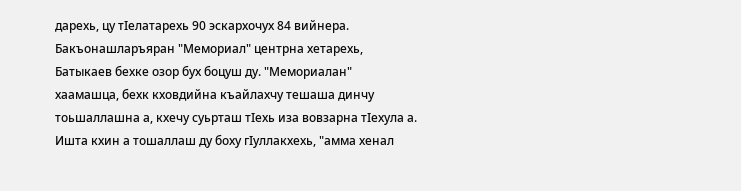дарехь, цу тӀелатарехь 90 эскархочух 84 вийнера.
Бакъонашларъяран "Мемориал" центрна хетарехь, Батыкаев бехке озор бух боцуш ду. "Мемориалан" хаамашца, бехк кховдийна къайлахчу тешаша динчу тоьшаллашна а, кхечу суьрташ тӀехь иза вовзарна тIехула а. Ишта кхин а тошаллаш ду боху гӀуллакхехь, "амма хенал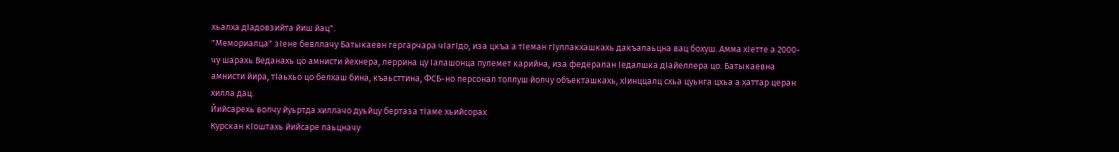хьалха дӀадовзийта йиш йац".
"Мемориалца" зӀене бевллачу Батыкаевн гергарчара чӀагӀдо, иза цкъа а тӀеман гӀуллакхашкахь дакъалаьцна вац бохуш. Амма хIетте а 2000-чу шарахь Веданахь цо амнисти йехнера, леррина цу Ӏалашонца пулемет карийна, иза федералан Ӏедалшка дӀайеллера цо. Батыкаевна амнисти йира, тӀаьхьо цо белхаш бина, къаьсттина, ФСБ-но персонал толлуш йолчу объекташкахь, хIинццалц схьа цуьнга цхьа а хаттар церан хилла дац.
Йийсарехь волчу йуьртда хиллачо дуьйцу бертаза тIаме хьийсорах
Курскан кӀоштахь йийсаре лаьцначу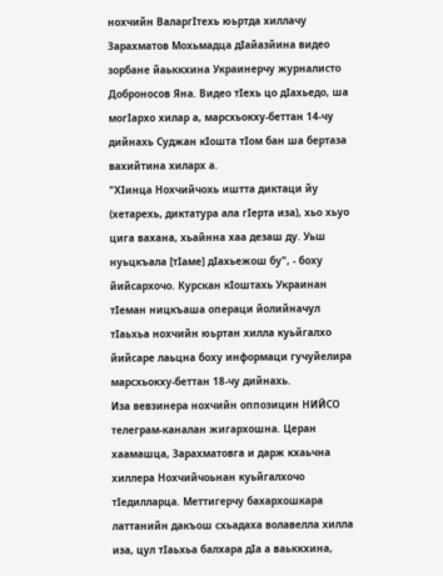нохчийн ВаларгIтехь юьртда хиллачу Зарахматов Мохьмадца дIайазйина видео зорбане йаьккхина Украинерчу журналисто Доброносов Яна. Видео тIехь цо дӀахьедо, ша могIархо хилар а, марсхьокху-беттан 14-чу дийнахь Суджан кIошта тӀом бан ша бертаза вахийтина хиларх а.
"ХӀинца Нохчийчохь иштта диктаци йу (хетарехь, диктатура ала гIерта иза), хьо хьуо цига вахана, хьайнна хаа дезаш ду. Уьш нуьцкъала [тӀаме] дӀахьежош бу", - боху йийсархочо. Курскан кӀоштахь Украинан тӀеман ницкъаша операци йолийначул тӀаьхьа нохчийн юьртан хилла куьйгалхо йийсаре лаьцна боху информаци гучуйелира марсхьокху-беттан 18-чу дийнахь.
Иза вевзинера нохчийн оппозицин НИЙСО телеграм-каналан жигархошна. Церан хаамашца, Зарахматовга и дарж кхаьчна хиллера Нохчийчоьнан куьйгалхочо тIедилларца. Меттигерчу бахархошкара латтанийн дакъош схьадаха волавелла хилла иза, цул тӀаьхьа балхара дӀа а ваьккхина,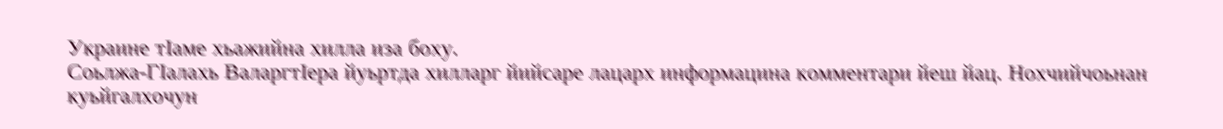Украине тӀаме хьажийна хилла иза боху.
Соьлжа-ГӀалахь ВаларгтIера йуьртда хилларг йийсаре лацарх информацина комментари йеш йац. Нохчийчоьнан куьйгалхочун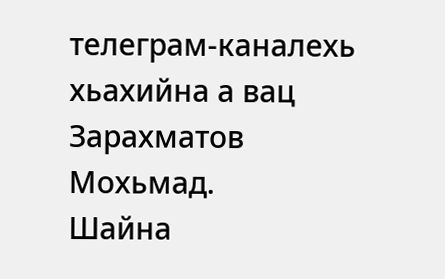телеграм-каналехь хьахийна а вац Зарахматов Мохьмад.
Шайна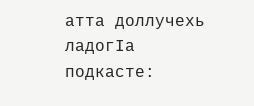атта доллучехь ладогIа подкасте: